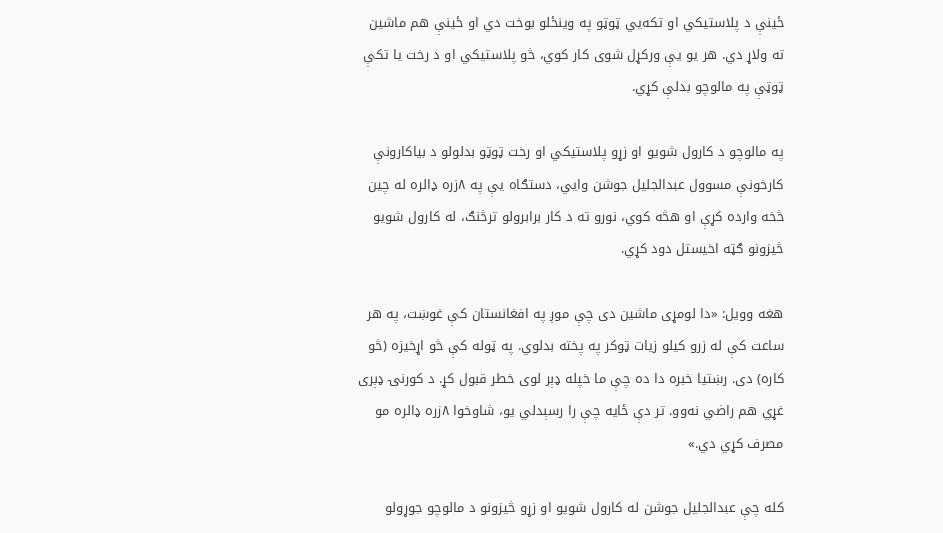ځينې د پلاستیکي او تکه‌يي ټوټو په وینځلو بوخت دي او ځینې هم ماشین ته ولاړ دي. هر یو یې ورکړل شوی کار کوي، څو پلاستیکي او د رخت یا تکې ټوټې په مالوچو بدلې کړي.

په مالوچو د کارول شویو او زړو پلاستیکي او رخت ټوټو بدلولو د بیاکارونې کارخونې مسوول عبدالجلیل جوشن وايي، دستګاه یې په ۸زره ډالره له چین څخه وارده کړې او هڅه کوي، نورو ته د کار برابرولو ترڅنګ، له کارول شویو څيزونو ګټه اخیستل دود کړي.

هغه وویل: «دا لومړی ماشین دی چې موږ په افغانستان کې غوښت، په هر ساعت کې له زرو کیلو زیات ټوکر په پخته بدلوي. په ټوله کې څو اړخیزه (څو کاره) دی. رښتیا خبره دا ده چې ما خپله ډېر لوی خطر قبول کړ. د کورنۍ ډېری غړي هم راضي نه‌وو. تر دې ځایه چې را رسېدلي یو، شاوخوا ۸زره ډالره مو مصرف کړي دي.»

کله چې عبدالجلیل جوشن له کارول شویو او زړو څيزونو د مالوچو جوړولو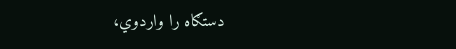دستګاه را واردوي،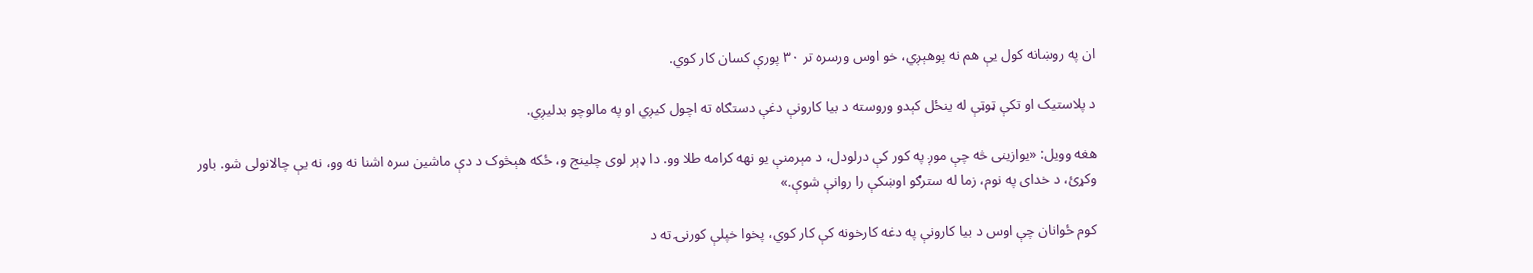ان په روښانه کول یې هم نه پوهېږي، خو اوس ورسره تر ۳۰ پورې کسان کار کوي.

د پلاستیک او تکې ټوټې له ینځل کېدو وروسته د بیا کارونې دغې دستګاه ته اچول کیږي او په مالوچو بدلیږي.

هغه وویل: «یوازینی څه چې موږ په کور کې درلودل، د مېرمنې یو نهه کرامه طلا وو. دا ډېر لوی چلینج و، ځکه هېڅوک د دې ماشین سره اشنا نه وو، نه یې چالانولی شو. باور وکړئ، د خدای په نوم، زما له سترګو اوښکې را روانې شوې.»

کوم ځوانان چې اوس د بیا کارونې په دغه کارخونه کې کار کوي، پخوا خپلې کورنۍ ته د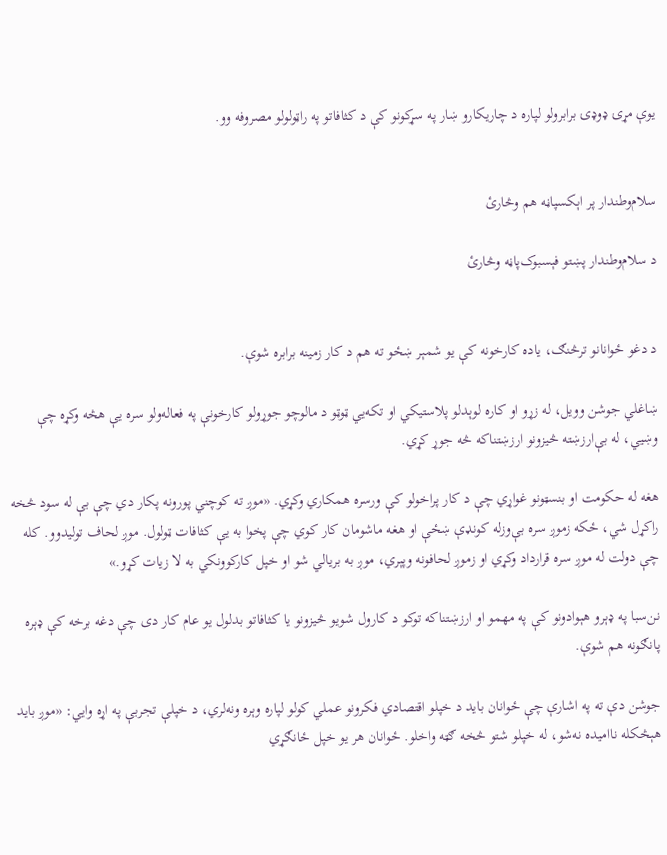یوې مړۍ ډوډۍ برابرولو لپاره د چاریکارو ښار په سړکونو کې د کثافاتو په راټولولو مصروفه وو.


سلام‌وطندار پر اېکسپاڼه هم وڅارئ

د سلام‌وطندار پښتو فېسبوک‌پاڼه وڅارئ


د دغو ځوانانو ترڅنګ، یاده کارخونه کې یو شمېر ښځو ته هم د کار زمینه برابره شوې.

ښاغلي جوشن وویل، له زړو او کاره لوېدلو پلاستیکي او تکه‌يي ټوټو د مالوچو جوړولو کارخونې په فعاله‌ولو سره یې هڅه وکړه چې وښيي، له بې‌ارزښته څيزونو ارزښتناکه څه جوړ کړي.

هغه له حکومت او بنسټونو غواړي چې د کار پراخولو کې ورسره همکاري وکړي. «موږ ته کوچني پورونه پکار دي چې بې له سود څخه راکړل شي، ځکه زموږ سره بې‌وزله کونډې ښځې او هغه ماشومان کار کوي چې پخوا به یې کثافات ټولول. موږ لحاف تولیدوو. کله چې دولت له موږ سره قرارداد وکړي او زموږ لحافونه وپېري، موږ به بریالي شو او خپل کارکوونکي به لا زیات کړو.»

نن‌سبا په ډېرو هېوادونو کې په مهمو او ارزښتناکه توکو د کارول شویو څیزونو یا کثافاتو بدلول یو عام کار دی چې دغه برخه کې ډېره پانګونه هم شوې.

جوشن دې ته په اشارې چې ځوانان باید د خپلو اقتصادي فکرونو عملي کولو لپاره وېره ونه‌لري، د خپلې تجربې په اړه وايي: «موږ باید هېڅکله ناامیده نه‌شو، له خپلو شتو څخه ګټه واخلو. ځوانان هر یو خپل ځانګړي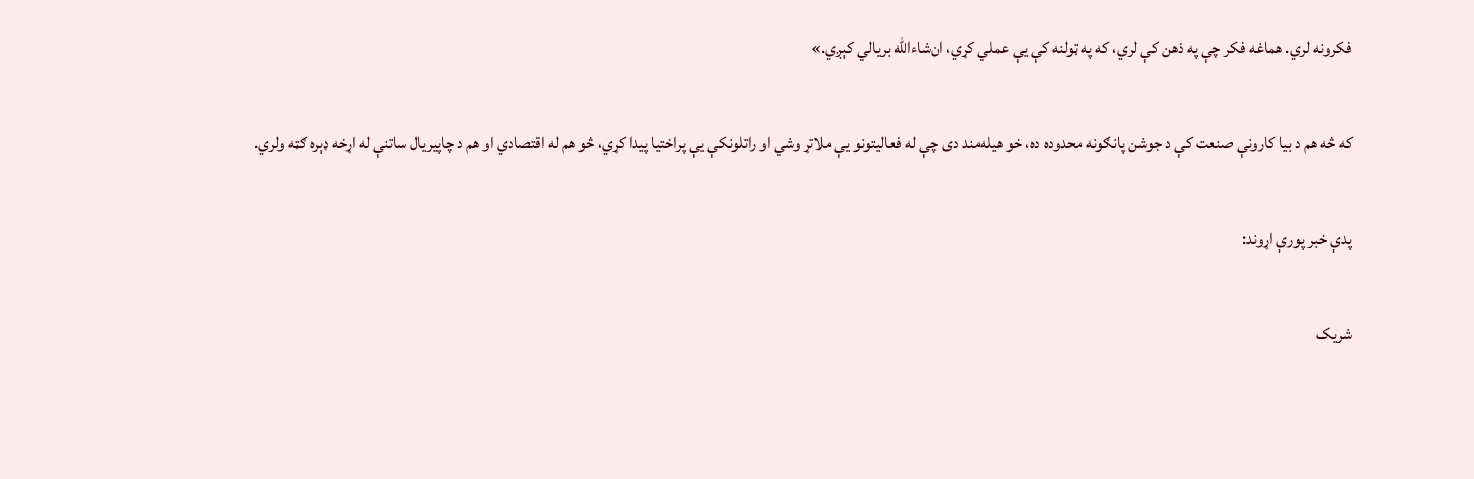فکرونه لري. هماغه فکر چې په ذهن کې لري، که په ټولنه کې یې عملي کړي، ان‌شاءالله بریالي کېږي.»

که څه هم د بیا کارونې صنعت کې د جوشن پانګونه محدوده ده، خو هیله‌مند دی چې له فعالیتونو یې ملاتړ وشي او راتلونکې یې پراختیا پیدا کړي، څو هم له اقتصادي او هم د چاپیریال ساتنې له اړخه ډېره ګټه ولري.

پدې خبر پورې اړوند:

شریک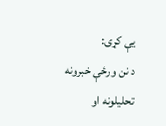یې کړی:
د نن ورځې خبرونه
تحلیلونه او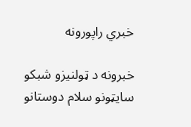خبري راپورونه

خبرونه د ټولنیزو شبکو سایټونو سلام دوستانو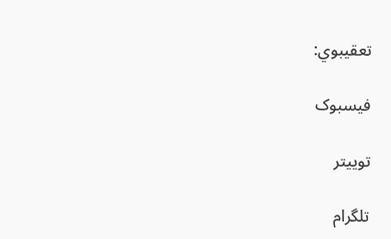تعقیبوي:

فیسبوک

توییتر

تلگرام